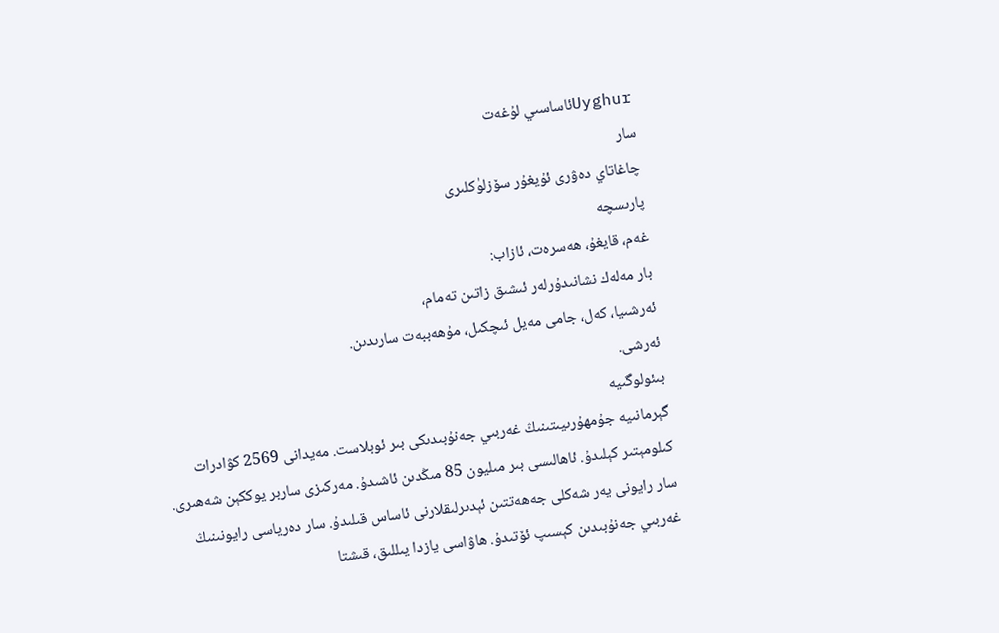Uyghurئاساسىي لۇغەت
سار
چاغاتاي دەۋرى ئۇيغۇر سۆزلۈكلىرى
پارىسچە
غەم، قايغۇ، ھەسرەت، ئازاب:
بار مەلەك نشانىدۇرلەر ئىشىق زاتىن تەمام،
ئەرشىيا، كەل، جامى مەيل ئىچكىل، مۇھەببەت سارىدىن.
ئەرشى.
بىئولوگىيە
گېرمانىيە جۇمھۇرىيىتىنىڭ غەربىي جەنۇبىدىكى بىر ئوبلاست. مەيدانى 2569 كۋادرات كىلومېتىر كېلىدۇ. ئاھالىسى بىر مىليون 85 مىڭدىن ئاشىدۇ. مەركىزى ساربر يوككېن شەھىرى. سار رايونى يەر شەكلى جەھەتتىن ئېدىرلىقلارنى ئاساس قىلىدۇ. سار دەرياسى رايونىنىڭ غەربىي جەنۇبىدىن كېسىپ ئۆتىدۇ. ھاۋاسى يازدا يىللىق، قىشتا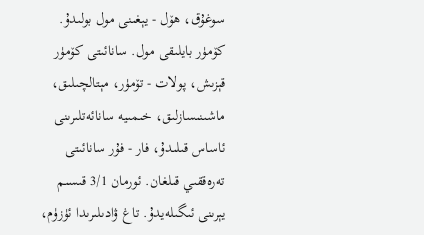سوغۇق، ھۆل - يېغىنى مول بولىدۇ. كۆمۈر بايلىقى مول. سانائىتى كۆمۈر قېزىش، پولات - تۆمۈر، مېتالچىلىق، ماشىنىسازلىق، خىمىيە سانائەتلىرىنى ئاساس قىلىدۇ، فار - فۇر سانائىتى تەرەققىي قىلغان. ئورمان 3/1 قىسىم يېرىنى ئىگىلەيدۇ. تاغ ۋادىلىرىدا ئۈزۈم،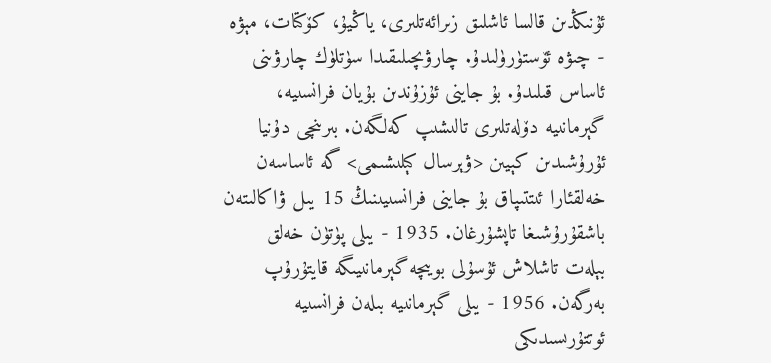ئۇنىڭدىن قالسا ئاشلىق زىرائەتلىرى، ياڭيۇ، كۆكتات، مېۋە - چىۋە ئۆستۈرۈلىدۇ. چارۋىچىلىقىدا سۈتلۈك چارۋىنى ئاساس قىلىدۇ. بۇ جاينى ئۇزۇندىن بۇيان فرانسىيە، گېرمانىيە دۆلەتلىرى تالىشىپ كەلگەن. بىرىنچى دۇنيا ئۇرۇشىدىن كېيىن <ۋېرسال كېلىشىمى> گە ئاساسەن خەلقئارا ئىتتىپاق بۇ جاينى فرانسىيىنىڭ 15 يىل ۋاكالىتەن باشقۇرۇشىغا تاپشۇرغان. 1935 - يىلى پۈتۈن خەلق بېلەت تاشلاش ئۇسۇلى بويىچە گېرمانىيىگە قايتۇرۇپ بەرگەن. 1956 - يىلى گېرمانىيە بىلەن فرانسىيە ئوتتۇرىسىدىكى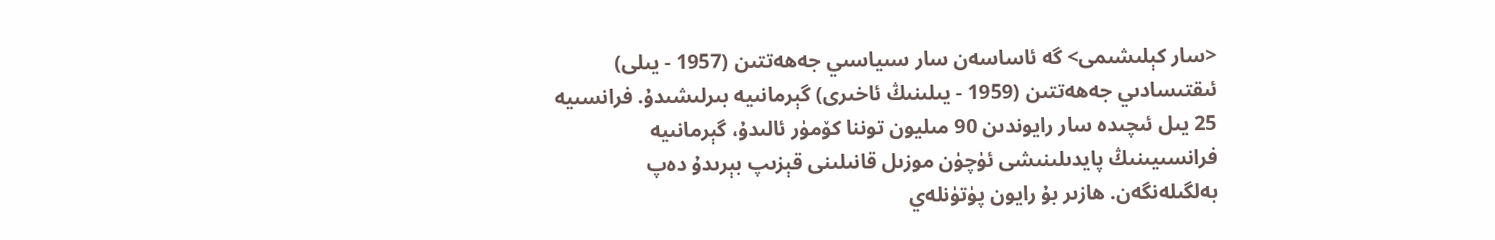<سار كېلىشىمى> گە ئاساسەن سار سىياسىي جەھەتتىن (1957 - يىلى) ئىقتىسادىي جەھەتتىن (1959 - يىلىنىڭ ئاخىرى) گېرمانىيە بىرلىشىدۇ. فرانسىيە 25 يىل ئىچىدە سار رايوندىن 90 مىليون توننا كۆمۈر ئالىدۇ، گېرمانىيە فرانسىيىنىڭ پايدىلىنىشى ئۈچۈن موزىل قانىلىنى قېزىپ بېرىدۇ دەپ بەلگىلەنگەن. ھازىر بۇ رايون پۈتۈنلەي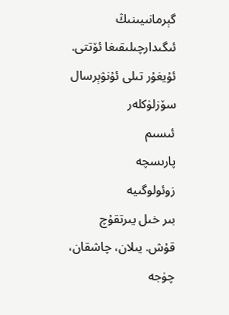گېرمانىيىنىڭ ئىگىدارچىلىقىغا ئۆتتى.
ئۇيغۇر تىلى ئۇنۋېرسال سۆزلۈكلەر
ئىسىم
پارىسچە
زوئولوگىيە
بىر خىل يىرتقۇچ قۇش. يىلان، چاشقان، چۈجە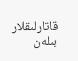قاتارلىقلار بىلەن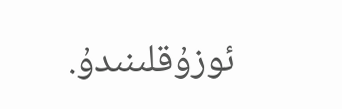ئوزۇقلىنىدۇ.